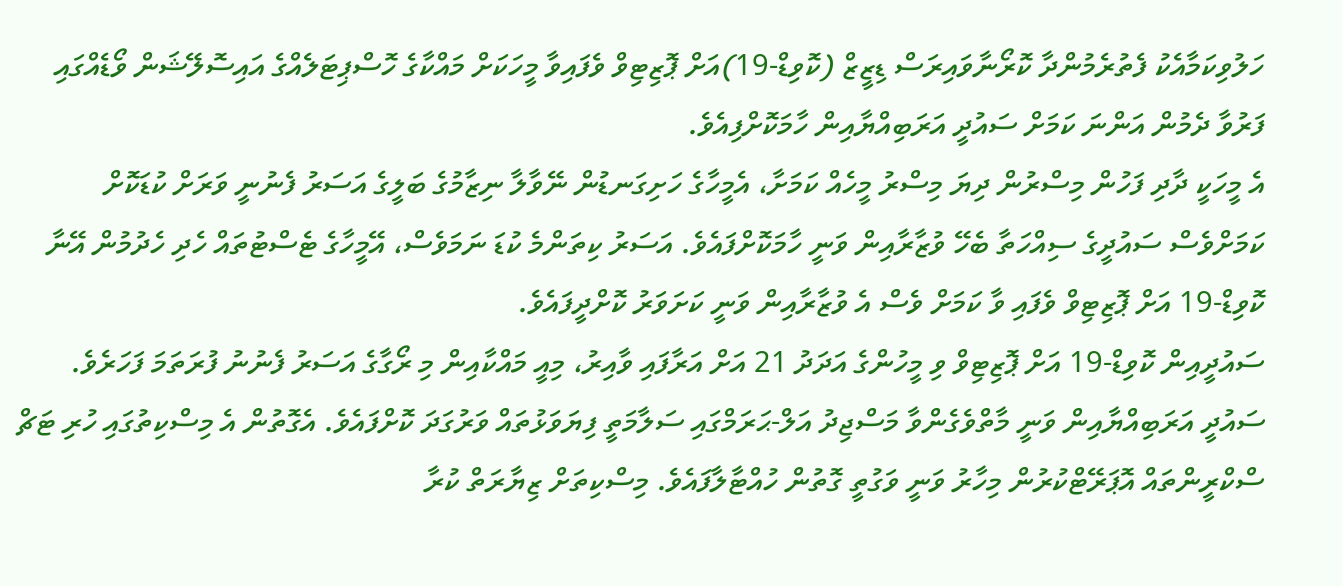ހަލުވިކަމާއެކު ފެތުރެމުންދާ ކޮރޯނާވައިރަސް ޑިޒީޒް (ކޮވިޑް-19)އަށް ޕޮޒިޓިވް ވެފައިވާ މީހަކަށް މައްކާގެ ހޮސްޕިޓަލެއްގެ އައިސޮލޭޝަން ވޯޑެއްގައި ފަރުވާ ދެމުން އަންނަ ކަމަށް ސައުދީ އަރަބިއްޔާއިން ހާމަކޮށްފިއެވެ.
އެ މީހަކީ ދާދި ފަހުން މިސްރުން ދިޔަ މިސްރު މީހެއް ކަމަށާ، އެމީހާގެ ހަށިގަނޑުން ނޭވާލާ ނިޒާމުގެ ބަލީގެ އަސަރު ފެނުނީ ވަރަށް ކުޑަކޮށް ކަމަށްވެސް ސައުދީގެ ސިއްހަތާ ބެހޭ ވުޒާރާއިން ވަނީ ހާމަކޮށްފައެވެ. އަސަރު ކިތަންމެ ކުޑަ ނަމަވެސް، އޭމީހާގެ ޓެސްޓުތައް ހެދި ހެދުމުން އޭނާ ކޮވިޑް-19 އަށް ޕޮޒިޓިވް ވެފައި ވާ ކަމަށް ވެސް އެ ވުޒާރާއިން ވަނީ ކަށަވަރު ކޮށްދީފައެވެ.
ސައުދީއިން ކޮވިޑް-19 އަށް ޕޮޒިޓިވް ވި މީހުންގެ އަދަދު 21 އަށް އަރާފައި ވާއިރު، މިއީ މައްކާއިން މި ރޯގާގެ އަސަރު ފެނުނު ފުރަތަމަ ފަހަރެވެ.
ސައުދީ އަރަބިއްޔާއިން ވަނީ މާތްވެގެންވާ މަސްޖިދު އަލް-ޙަރަމްގައި ސަލާމަތީ ފިޔަވަޅުތައް ވަރުގަދަ ކޮށްފައެވެ. އެގޮތުން އެ މިސްކިތުގައި ހުރި ޓަޗް ސްކްރީންތައް އޮޕަރޭޓްކުރުން މިހާރު ވަނީ ވަގުތީ ގޮތުން ހުއްޓާލާފައެވެ. މިސްކިތަށް ޒިޔާރަތް ކުރާ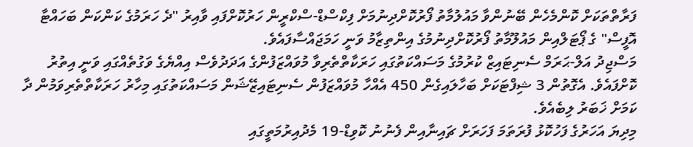ފަރާތްތަކަށް ކޮންމެހެން ބޭނުންވާ މައުލުމާތު ފޯރުކޮށްދިނުމަށް ފިކްސްޑް-ސްކްރީން ހަރުކޮށްފައި ވާއިރު "ދެ ހަރަމުގެ ކަންކަން ބަހައްޓާ އޮފީސް" ގެ ޕޯޓަލްއިން މައުލޫމާތު ފޯރުކޮށްދިނުމުގެ އިންތިޒާމު ވަނީ ހަމަޖައްސާފައެވެ.
މަސްޖިދު އަލް-ޙަރަމް ސެނިޓައިޒް ކުރުމުގެ މަސައްކަތުގައި ހަރަކާތްތެރިވާ މުވައްޒަފުންގެ އަދަދުވެސް އިއްޔެގެ ވަގުތެއްގައި ވަނީ އިތުރު ކޮށްފައެވެ. އެގޮތުން 3 ޝިފްޓަކަށް ބަހާލައިގެން 450 އެއްހާ މުވައްޒަފުން ސެނިޓައިޒޭޝަން މަސައްކަތުގައި މިހާރު ހަރަކާތްތެރިވަމުން ދާ ކަމަށް ޚަބަރު ލިބެއެވެ.
މިދިޔަ އަހަރުގެ ފަހުކޮޅު ފުރަތަމަ ފަހަރަށް ޗައިނާއިން ފެނުނު ކޮވިޑް-19 މެދުއިރުމަތީގައި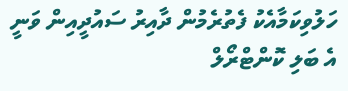ހަލުވިކަމާއެކު ފެތުރެމުން ދާއިރު ސައުދީއިން ވަނީ އެ ބަލި ކޮންޓްރޯލް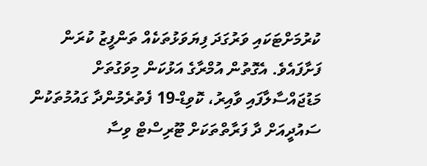ކުރުމަށްޓަކައި ވަރުގަދަ ފިޔަވަޅުތަކެއް ތަންފީޒު ކުރަން ފަށާފައެވެ. އެގޮތުން އުމްރާގެ އަޅުކަން މިވަގުތަށް މަޑުޖައްސާލާފައި ވާއިރު، ކޮވިޑް-19 ފެތުރެމުންދާ ގައުމުތަކުން ސައުދީއަށް ދާ ފަރާތްތަކަށް ޓޫރިސްޓް ވިސާ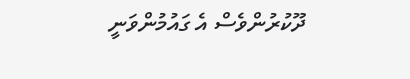ދޫކުރުންވެސް އެ ގައުމުންވަނީ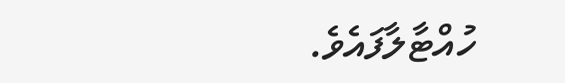ހުއްޓާލާފައެވެ.